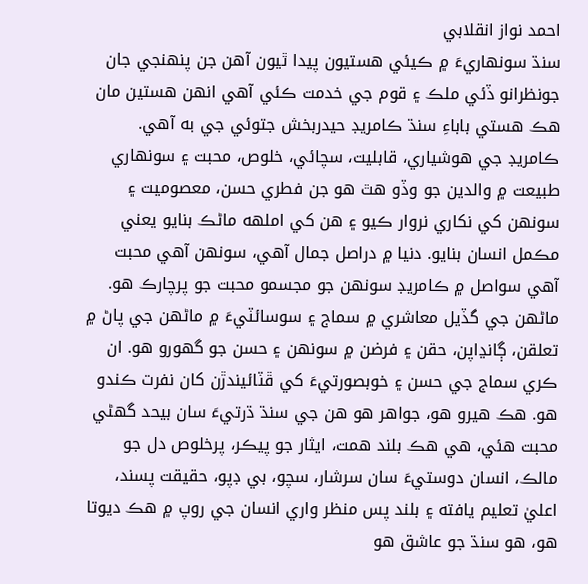احمد نواز انقلابي
سنڌ سونهاريءَ ۾ ڪيئي هستيون پيدا ٿيون آهن جن پنهنجي جان جونظرانو ڏئي ملڪ ۽ قوم جي خدمت ڪئي آهي انهن هستين مان هڪ هستي باباءِ سنڌ ڪامريڊ حيدربخش جتوئي جي به آهي. ڪامريڊ جي هوشياري، قابليت، سچائي، خلوص، محبت ۽ سونهاري طبيعت ۾ والدين جو وڏو هٿ هو جن فطري حسن، معصوميت ۽ سونهن کي نکاري نروار ڪيو ۽ هن کي املهه ماڻڪ بنايو يعني مڪمل انسان بنايو. دنيا ۾ دراصل جمال آهي، سونهن آهي محبت آهي سواصل ۾ ڪامريڊ سونهن جو مجسمو محبت جو پرچارڪ هو. ماڻهن جي گڏيل معاشري ۾ سماج ۽ سوسائٽيءَ ۾ ماڻهن جي پاڻ ۾ تعلقن، ڳانڍاپن، حقن ۽ فرضن ۾ سونهن ۽ حسن جو گهورو هو. ان ڪري سماج جي حسن ۽ خوبصورتيءَ کي ڦٽائيندڙن کان نفرت ڪندو هو. هڪ هيرو هو، جواهر هو هن جي سنڌ ڌرتيءَ سان بيحد گهڻي محبت هئي، هي هڪ بلند همت، ايثار جو پيڪر، پرخلوص دل جو مالڪ، انسان دوستيءَ سان سرشار، سچو، بي ڊپو، حقيقت پسند، اعليٰ تعليم يافته ۽ بلند پس منظر واري انسان جي روپ ۾ هڪ ديوتا هو، هو سنڌ جو عاشق هو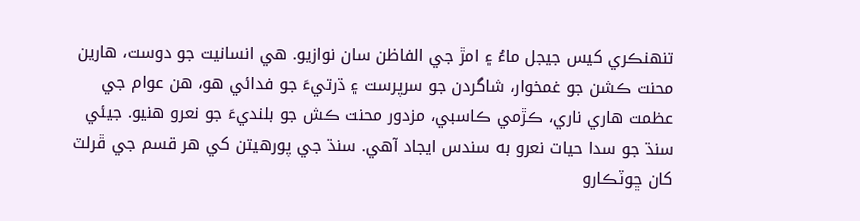تنهنڪري کيس جيجل ماءُ ۽ امڙ جي الفاظن سان نوازيو. هي انسانيت جو دوست، هارين محنت ڪشن جو غمخوار، شاگردن جو سرپرست ۽ ڌرتيءَ جو فدائي هو، هن عوام جي عظمت هاري ناري، ڪڙمي ڪاسبي، مزدور محنت ڪش جو بلنديءَ جو نعرو هنيو. جيئي سنڌ جو سدا حيات نعرو به سندس ايجاد آهي. سنڌ جي پورهيتن کي هر قسم جي ڦرلٽ کان ڇوٽڪارو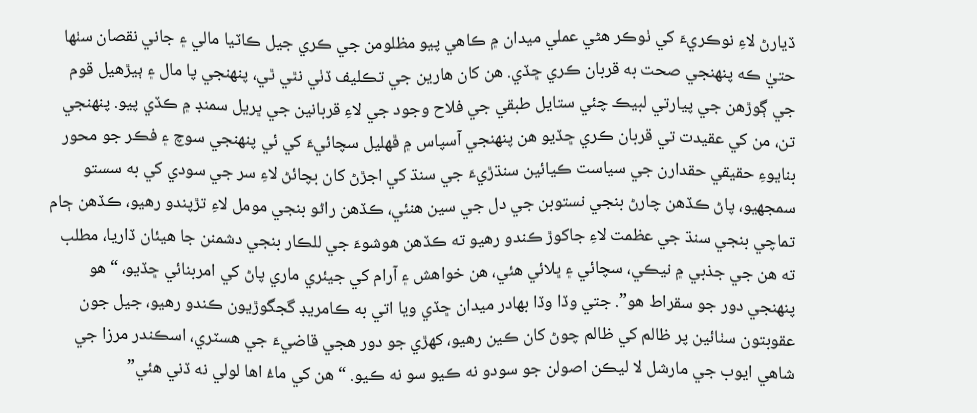ڏيارڻ لاءِ نوڪريءَ کي ٺوڪر هڻي عملي ميدان ۾ ڪاهي پيو مظلومن جي ڪري جيل ڪاٽيا مالي ۽ جاني نقصان سٺها حتيٰ ڪه پنهنجي صحت به قربان ڪري ڇڏي. هن کان هارين جي تڪليف ڏٺي نٿي ٿي، پنهنجي پا مال ۽ ٻيڙهيل قوم جي ڳوڙهن جي پيارتي لبيڪ چئي ستايل طبقي جي فلاح وجود جي لاءِ قربانين جي ڀريل سمنڊ ۾ ڪڏي پيو. پنهنجي تن، من کي عقيدت تي قربان ڪري ڇڏيو هن پنهنجي آسپاس ۾ ڦهليل سچائيءَ کي ئي پنهنجي سوچ ۽ فڪر جو محور بنايوءِ حقيقي حقدارن جي سياست ڪيائين سنڌڙيءَ جي سنڌ کي اجڙڻ کان بچائڻ لاءِ سر جي سودي کي به سستو سمجهيو، پاڻ ڪڏهن چارڻ بنجي نستوبن جي دل جي سين هنئي، ڪڏهن راڻو بنجي مومل لاءِ تڙپندو رهيو، ڪڏهن ڄام تماچي بنجي سنڌ جي عظمت لاءِ جاکوڙ ڪندو رهيو ته ڪڏهن هوشوءَ جي للڪار بنجي دشمنن جا هيئان ڏاريا، مطلب ته هن جي جذبي ۾ نيڪي، سچائي ۽ ڀلائي هئي، هن خواهش ۽ آرام کي جيئري ماري پاڻ کي امربنائي ڇڏيو، “هو پنهنجي دور جو سقراط هو”. جتي وڏا وڏا بهادر ميدان ڇڏي ويا اتي به ڪامريڊ گجگوڙيون ڪندو رهيو، جيل جون عقوبتون سٺائين پر ظالم کي ظالم چوڻ کان ڪين رهيو، کهڙي جو دور هجي قاضيءَ جي هسٽري، اسڪندر مرزا جي شاهي ايوب جي مارشل لا ليڪن اصولن جو سودو نه ڪيو سو نه ڪيو. “هن کي ماءُ اها لولي نه ڏني هئي”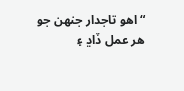“اهو تاجدار جنهن جو هر عمل ڏاڍ ۽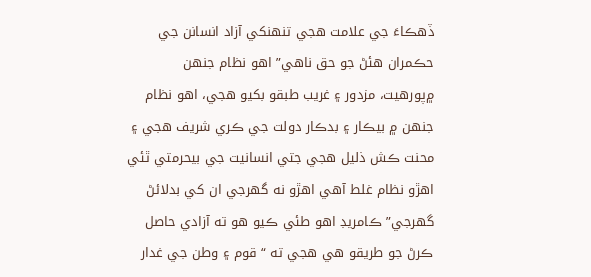ڏهڪاءَ جي علامت هجي تنهنکي آزاد انسانن جي حڪمران هئڻ جو حق ناهي” اهو نظام جنهن ۾پورهيت، مزدور ۽ غريب طبقو بکيو هجي، اهو نظام جنهن ۾ بيڪار ۽ بدڪار دولت جي ڪري شريف هجي ۽ محنت ڪش ذليل هجي جتي انسانيت جي بيحرمتي ٿئي اهڙو نظام غلط آهي اهڙو نه گهرجي ان کي بدلائڻ گهرجي” ڪامريڊ اهو طئي ڪيو هو ته آزادي حاصل ڪرڻ جو طريقو هي هجي ته “قوم ۽ وطن جي غدار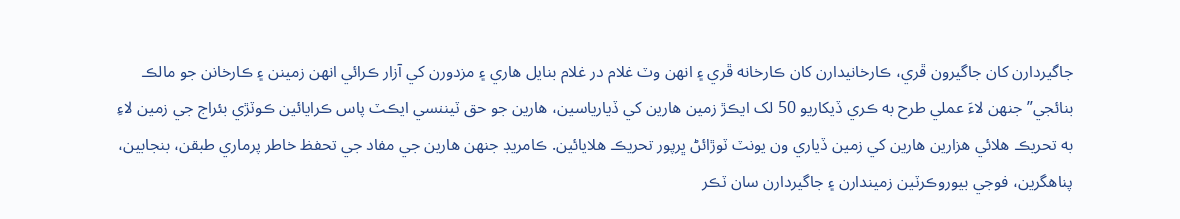جاگيردارن کان جاگيرون ڦري، ڪارخانيدارن کان ڪارخانه ڦري ۽ انهن وٽ غلام در غلام بنايل هاري ۽ مزدورن کي آزار ڪرائي انهن زمينن ۽ ڪارخانن جو مالڪ بنائجي” جنهن لاءَ عملي طرح به ڪري ڏيکاريو 50 لک ايڪڙ زمين هارين کي ڏيارياسين، هارين جو حق ٽيننسي ايڪٽ پاس ڪرايائين ڪوٽڙي بئراج جي زمين لاءِ به تحريڪ هلائي هزارين هارين کي زمين ڏياري ون يونٽ ٽوڙائڻ ڀرپور تحريڪ هلايائين. ڪامريڊ جنهن هارين جي مفاد جي تحفظ خاطر پرماري طبقن، بنجابين، پناهگرين، فوجي بيوروڪرٽين زميندارن ۽ جاگيردارن سان ٽڪر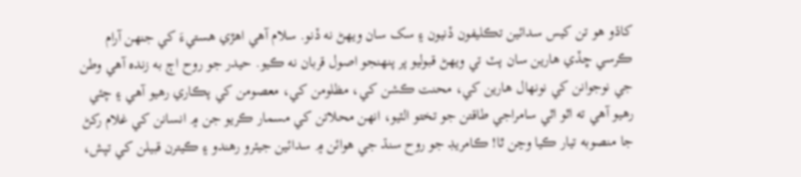کاڌو هو تن کيس سدائين تڪليفون ڏنيون ۽ سک سان ويهڻ نه ڏنو. سلام آهي اهڙي هستيءَ کي جنهن آرام ڪرسي ڇڏي هارين سان پٽ تي ويهڻ قبوليو پر پنهنجو اصول قربان نه ڪيو. حيدر جو روح اڄ به زنده آهي وطن جي نوجوانن کي نونهال هارين کي، محنت ڪشن کي، مظلومن کي، معصومن کي پڪاري رهيو آهي ۽ چئي رهيو آهي ته اٿو اٿي سامراجي طاقتن جو تختو الٽيو، انهن محلاتن کي مسمار ڪريو جن ۾ انسانن کي غلام رکڻ جا منصوبه تيار ڪيا وڃن ٿا! ڪامريڊ جو روح سنڌ جي هوائن ۾ سدائين جيئرو رهندو ۽ ڪيترن قبيلن کي تپش،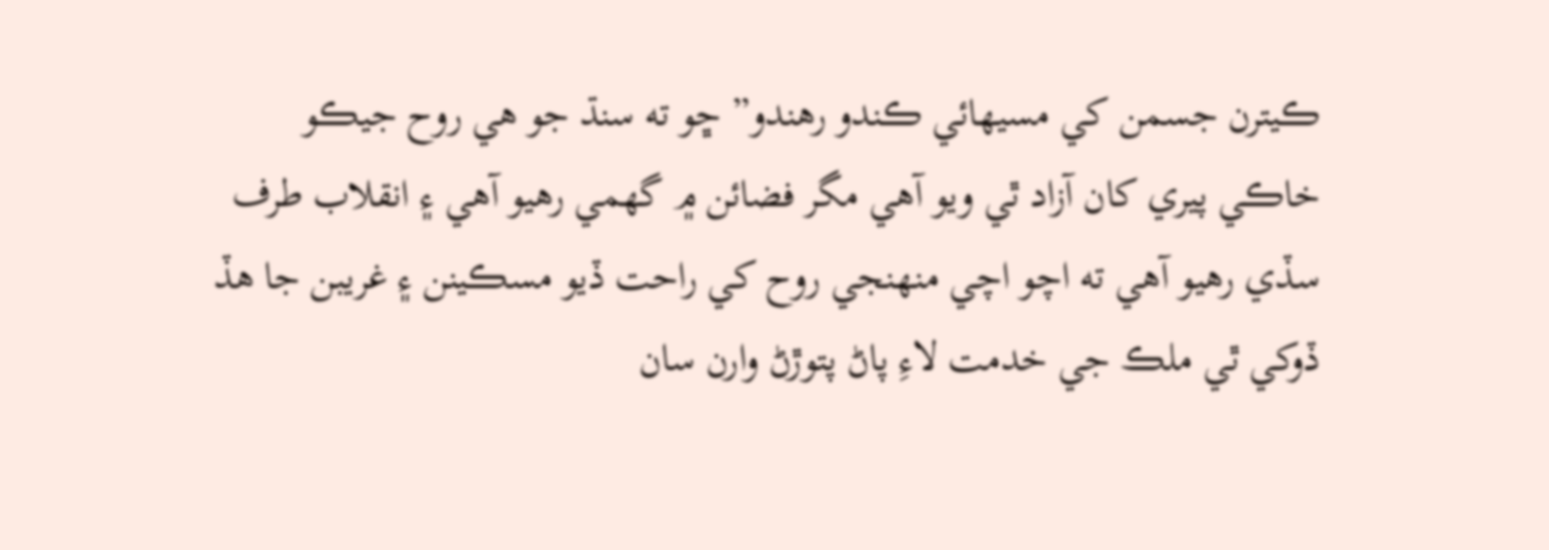ڪيترن جسمن کي مسيهائي ڪندو رهندو” ڇو ته سنڌ جو هي روح جيڪو خاڪي پيري کان آزاد ٿي ويو آهي مگر فضائن ۾ گهمي رهيو آهي ۽ انقلاب طرف سڏي رهيو آهي ته اچو اچي منهنجي روح کي راحت ڏيو مسڪينن ۽ غريبن جا هڏ ڏوکي ٿي ملڪ جي خدمت لاءِ پاڻ پتوڙڻ وارن سان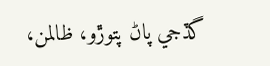گڏجي پاڻ پتوڙو، ظالمن،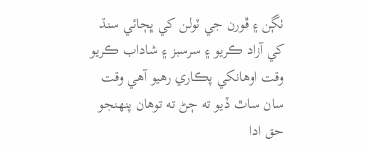ٺڳن ۽ ڦورن جي ٽولن کي ڀڄائي سنڌ کي آزاد ڪريو ۽ سرسبز ۽ شاداب ڪريو وقت اوهانکي پڪاري رهيو آهي وقت سان ساٿ ڏيو ته ڄڻ ته توهان پنهنجو حق ادا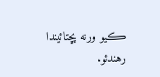ڪيو ورنه پڇتائيندا رهندئو.